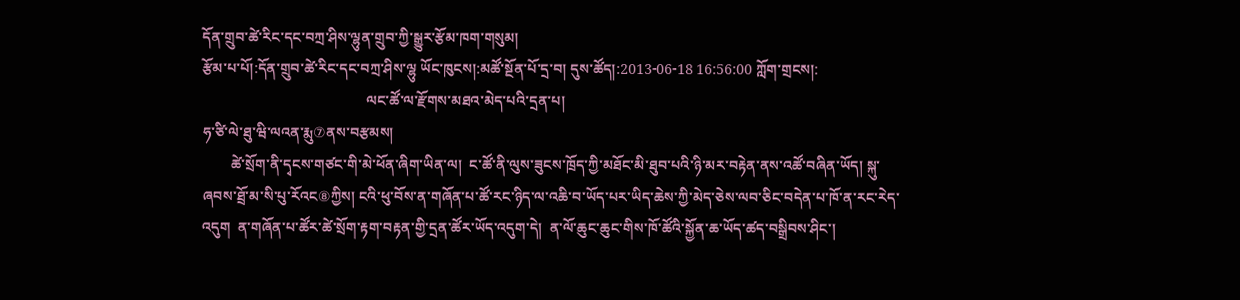དོན་གྲུབ་ཚེ་རིང་དང་བཀྲ་ཤིས་ལྷུན་གྲུབ་ཀྱི་སྒྱུར་རྩོམ་ཁག་གསུམ།
རྩོམ་པ་པོ།:དོན་གྲུབ་ཚེ་རིང་དང་བཀྲ་ཤིས་ལྷུ ཡོང་ཁུངས།:མཚོ་སྔོན་པོ་དྲ་བ། དུས་ཚོད།:2013-06-18 16:56:00 ཀློག་གྲངས།:
                                             ལང་ཚོ་ལ་རྫོགས་མཐའ་མེད་པའི་དྲན་པ།
ཧ་ཙི་ལེ་ཐུ་ཝི་ལའན་རྨུ⑦ནས་བརྩམས།
        ཚེ་སྲོག་ནི་དྭངས་གཙང་གི་མེ་ཕོན་ཞིག་ཡིན་ལ།  ང་ཚོ་ནི་ལུས་ཟུངས་ཁྲོད་ཀྱི་མཐོང་མི་ཐུབ་པའི་ཉི་མར་བརྟེན་ནས་འཚོ་བཞིན་ཡོད། སྐུ་ཞབས་ཐྲོ་མ་སི་པུ་རོའང⑧ཀྱིས། ངའི་ཕུ་བོས་ན་གཞོན་པ་ཚོ་རང་ཉིད་ལ་འཆི་བ་ཡོད་པར་ཡིད་ཆེས་ཀྱི་མེད་ཅེས་ལབ་ཅིང་བདེན་པ་ཁོ་ན་རང་རེད་འདུག  ན་གཞོན་པ་ཚོར་ཚེ་སྲོག་རྟག་བརྟན་གྱི་དྲན་ཚོར་ཡོད་འདུག་དེ།  ན་ལོ་ཆུང་ཆུང་གིས་ཁོ་ཚོའི་སྐྱོན་ཆ་ཡོད་ཚད་བསྒྲིབས་ཤིང་།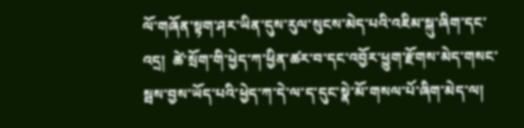ལོ་གཞོན་སྟག་ཤར་ཡིན་དུས་རུལ་སུངས་མེད་པའི་འཇིམ་སྐུ་ཞིག་དང་འདྲ།  ཚེ་སྲོག་གི་ཕྱེད་ཀ་ཕྱིན་ཚར་བ་དང་འབྱོར་ཕྱུག་རྫོགས་མེད་གསང་སྦས་བྱས་ཡོད་པའི་ཕྱེད་ཀ་དེ་ལ་ད་དུང་སྣེ་མོ་གསལ་པོ་ཞིག་མེད་ལ།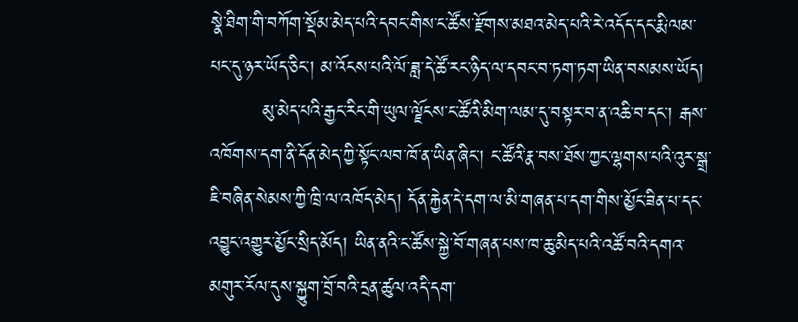སྣེ་ཐིག་གི་བཀོག་སྡོམ་མེད་པའི་དབང་གིས་ང་ཚོས་རྫོགས་མཐའ་མེད་པའི་རེ་འདོད་དང་རྨི་ལམ་པང་དུ་ཉར་ཡོད་ཅིང་། མ་འོངས་པའི་ལོ་ཟླ་དེ་ཚོ་རང་ཉིད་ལ་དབང་བ་ཏག་ཏག་ཡིན་བསམས་ཡོད།
        མུ་མེད་པའི་རྒྱང་རིང་གི་ཡུལ་ལྗོངས་ང་ཚོའི་མིག་ལམ་དུ་བསྟར་བ་ན་འཆི་བ་དང་། རྒས་འཁོགས་དག་ནི་དོན་མེད་ཀྱི་སྟོང་ལབ་ཁོ་ན་ཡིན་ཞིང་། ང་ཚོའི་རྣ་བས་ཐོས་ཀྱང་ལྷགས་པའི་འུར་སྒྲ་ཇི་བཞིན་སེམས་ཀྱི་ཁྲི་ལ་འཁོད་མེད། དོན་རྐྱེན་དེ་དག་ལ་མི་གཞན་པ་དག་གིས་མྱོང་ཟིན་པ་དང་འབྱུང་འགྱུར་མྱོང་སྲིད་མོད། ཡིན་ནའི་ང་ཚོས་སྐྱེ་བོ་གཞན་པས་ཁ་ཆུ་མིད་པའི་འཚོ་བའི་དགའ་མགུར་རོལ་དུས་སྐྱུག་བྲོ་བའི་དྲན་ཚུལ་འདི་དག་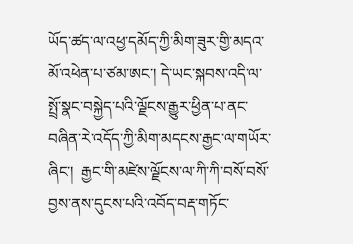ཡོད་ཚད་ལ་འཕྱ་དམོད་ཀྱི་མིག་ཟུར་གྱི་མདའ་མོ་འཕེན་པ་ཙམ་ཨང་། དེ་ཡང་སྐབས་འདི་ལ་སྤྲོ་སྣང་བསྐྱེད་པའི་ལྗོངས་རྒྱུར་ཕྱིན་པ་ནང་བཞིན་རེ་འདོད་ཀྱི་མིག་མདངས་རྒྱང་ལ་གཡོར་ཞིང་།  རྒྱང་གི་མཛེས་ལྗོངས་ལ་ཀི་ཀི་བསོ་བསོ་བྱས་ནས་དུངས་པའི་འབོད་བརྡ་གཏོང་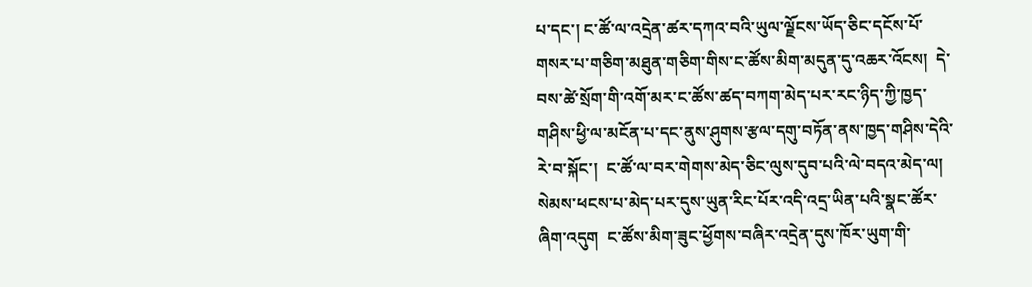པ་དང་། ང་ཚོ་ལ་འདྲེན་ཚར་དཀའ་བའི་ཡུལ་ལྗོངས་ཡོད་ཅིང་དངོས་པོ་གསར་པ་གཅིག་མཐུན་གཅིག་གིས་ང་ཚོས་མིག་མདུན་དུ་འཆར་འོངས།  དེ་བས་ཚེ་སྲོག་གི་འགོ་མར་ང་ཚོས་ཚད་བཀག་མེད་པར་རང་ཉིད་ཀྱི་ཁྱད་གཤིས་ཕྱི་ལ་མངོན་པ་དང་ནུས་ཤུགས་རྩལ་དགུ་བཏོན་ནས་ཁྱད་གཤིས་དེའི་རེ་བ་སྐོང་།  ང་ཚོ་ལ་བར་གེགས་མེད་ཅིང་ལུས་དུབ་པའི་ལེ་བདའ་མེད་ལ།  སེམས་ཕངས་པ་མེད་པར་དུས་ཡུན་རིང་པོར་འདི་འདྲ་ཡིན་པའི་སྣང་ཚོར་ཞིག་འདུག  ང་ཚོས་མིག་ཟུང་ཕྱོགས་བཞིར་འདྲེན་དུས་ཁོར་ཡུག་གི་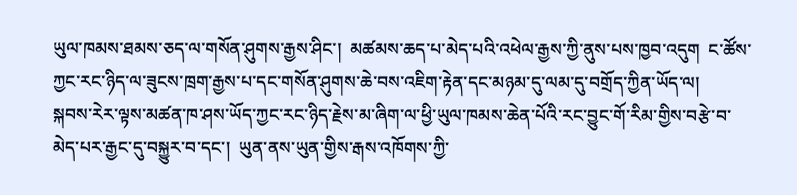ཡུལ་ཁམས་ཐམས་ཅད་ལ་གསོན་ཤུགས་རྒྱས་ཤིང་།  མཚམས་ཆད་པ་མེད་པའི་འཕེལ་རྒྱས་ཀྱི་ནུས་པས་ཁྱབ་འདུག  ང་ཚོས་ཀྱང་རང་ཉིད་ལ་ཟུངས་ཁྲག་རྒྱས་པ་དང་གསོན་ཤུགས་ཆེ་བས་འཇིག་རྟེན་དང་མཉམ་དུ་ལམ་དུ་བགྲོད་ཀྱིན་ཡོད་ལ།    སྐབས་རེར་ལྟས་མཚན་ཁ་ཤས་ཡོད་ཀྱང་རང་ཉིད་རྗེས་མ་ཞིག་ལ་ཕྱི་ཡུལ་ཁམས་ཆེན་པོའི་རང་བྱུང་གོ་རིམ་གྱིས་བརྩེ་བ་མེད་པར་རྒྱང་དུ་བསྐྱུར་བ་དང་།  ཡུན་ནས་ཡུན་གྱིས་རྒས་འཁོགས་ཀྱི་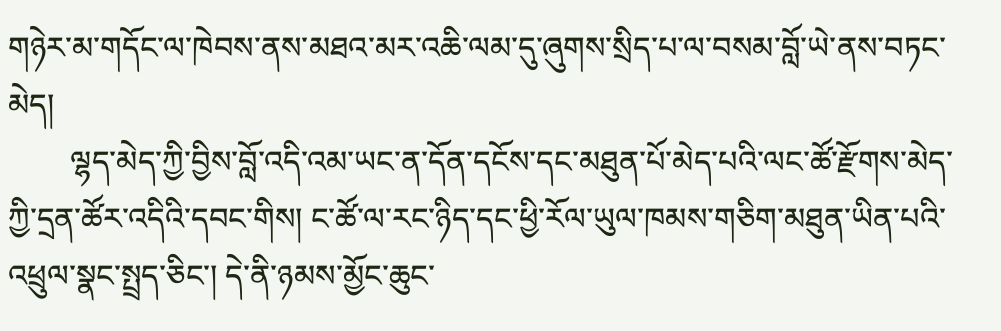གཉེར་མ་གདོང་ལ་ཁེབས་ནས་མཐའ་མར་འཆི་ལམ་དུ་ཞུགས་སྲིད་པ་ལ་བསམ་བློ་ཡེ་ནས་བཏང་མེད།
        ལྷད་མེད་ཀྱི་བྱིས་བློ་འདི་འམ་ཡང་ན་དོན་དངོས་དང་མཐུན་པོ་མེད་པའི་ལང་ཚོ་རྫོགས་མེད་ཀྱི་དྲན་ཚོར་འདིའི་དབང་གིས། ང་ཚོ་ལ་རང་ཉིད་དང་ཕྱི་རོལ་ཡུལ་ཁམས་གཅིག་མཐུན་ཡིན་པའི་འཕྲུལ་སྣང་སྤྲད་ཅིང་། དེ་ནི་ཉམས་མྱོང་ཆུང་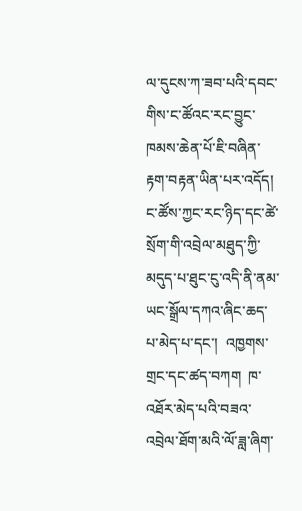ལ་དུངས་ཀ་ཟབ་པའི་དབང་གིས་ང་ཚོའང་རང་བྱུང་ཁམས་ཆེན་པོ་ཇི་བཞིན་རྟག་བརྟན་ཡིན་པར་འདོད།  ང་ཚོས་ཀྱང་རང་ཉིད་དང་ཚེ་སྲོག་གི་འབྲེལ་མཐུད་ཀྱི་མདུད་པ་ཐུང་ངུ་འདི་ནི་ནམ་ཡང་སྒྲོལ་དཀའ་ཞིང་ཆད་པ་མེད་པ་དང་།  འཁྱགས་གྲང་དང་ཚད་བཀག  ཁ་འཐོར་མེད་པའི་བཟའ་འབྲེལ་ཐོག་མའི་ལོ་ཟླ་ཞིག་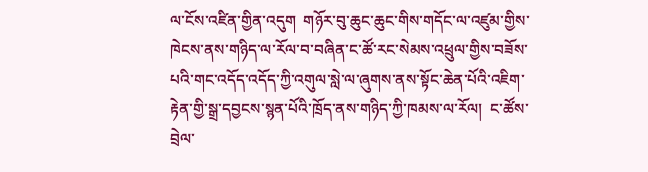ལ་ངོས་འཛིན་གྱིན་འདུག  གཉོར་བུ་ཆུང་ཆུང་གིས་གདོང་ལ་འཛུམ་གྱིས་ཁེངས་ནས་གཉིད་ལ་རོལ་བ་བཞིན་ང་ཚོ་རང་སེམས་འཕྲུལ་གྱིས་བཟོས་པའི་གང་འདོད་འདོད་ཀྱི་འགུལ་སླེ་ལ་ཞུགས་ནས་སྟོང་ཆེན་པོའི་འཇིག་རྟེན་གྱི་སྒྲ་དབྱངས་སྙན་པོའི་ཁྲོད་ནས་གཉིད་ཀྱི་ཁམས་ལ་རོལ།  ང་ཚོས་བྲེལ་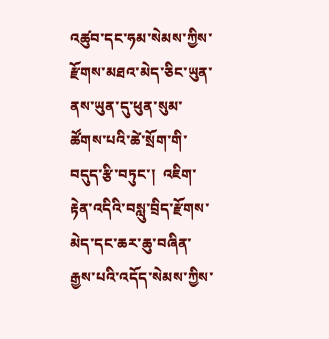འཚུབ་དང་ཧམ་སེམས་ཀྱིས་རྫོགས་མཐའ་མེད་ཅིང་ཡུན་ནས་ཡུན་དུ་ཕུན་སུམ་ཚོགས་པའི་ཚེ་སྲོག་གི་བདུད་རྩི་བཏུང་།  འཇིག་རྟེན་འདིའི་བསླུ་བྲིད་རྫོགས་མེད་དང་ཆར་ཆུ་བཞིན་རྒྱས་པའི་འདོད་སེམས་ཀྱིས་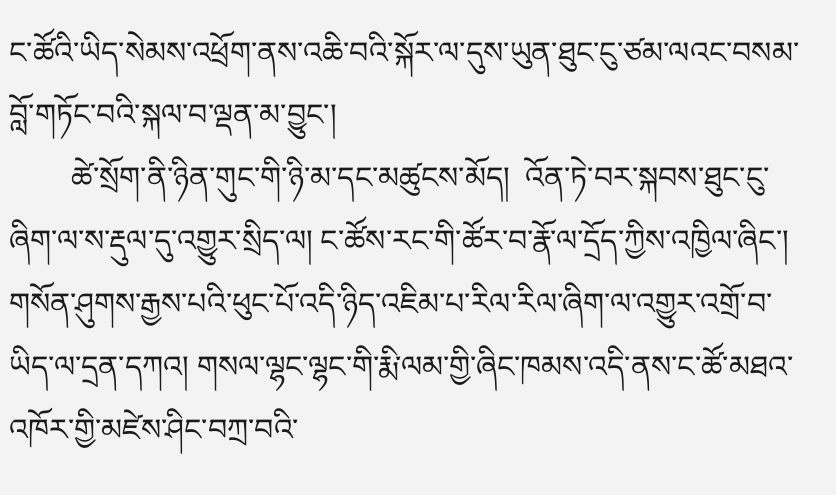ང་ཚོའི་ཡིད་སེམས་འཕྲོག་ནས་འཆི་བའི་སྐོར་ལ་དུས་ཡུན་ཐུང་ངུ་ཙམ་ལའང་བསམ་བློ་གཏོང་བའི་སྐལ་བ་ལྡན་མ་བྱུང་།
        ཚེ་སྲོག་ནི་ཉིན་གུང་གི་ཉི་མ་དང་མཚུངས་མོད།  འོན་ཏེ་བར་སྐབས་ཐུང་ངུ་ཞིག་ལ་ས་རྡུལ་དུ་འགྱུར་སྲིད་ལ། ང་ཚོས་རང་གི་ཚོར་བ་རྣོ་ལ་དྲོད་ཀྱིས་འཁྱིལ་ཞིང་། གསོན་ཤུགས་རྒྱས་པའི་ཕུང་པོ་འདི་ཉིད་འཇིམ་པ་རིལ་རིལ་ཞིག་ལ་འགྱུར་འགྲོ་བ་ཡིད་ལ་དྲན་དཀའ། གསལ་ལྷང་ལྷང་གི་རྨི་ལམ་གྱི་ཞིང་ཁམས་འདི་ནས་ང་ཚོ་མཐའ་འཁོར་གྱི་མཛེས་ཤིང་བཀྲ་བའི་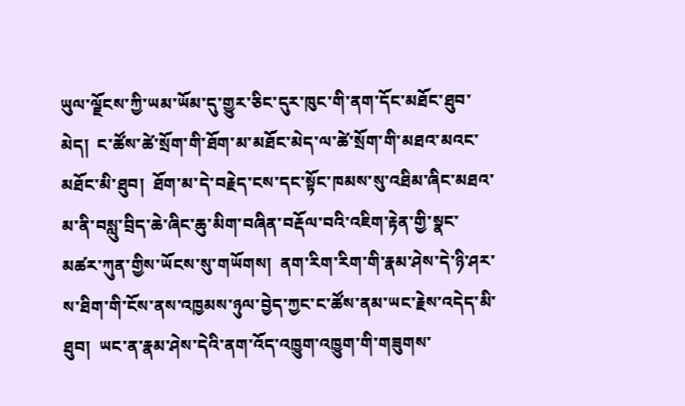ཡུལ་ལྗོངས་ཀྱི་ཡམ་ཡོམ་དུ་གྱུར་ཅིང་དུར་ཁུང་གི་ནག་དོང་མཐོང་ཐུབ་མེད།  ང་ཚོས་ཚེ་སྲོག་གི་ཐོག་མ་མཐོང་མེད་ལ་ཚེ་སྲོག་གི་མཐའ་མའང་མཐོང་མི་ཐུབ།  ཐོག་མ་དེ་བརྗེད་ངས་དང་སྟོང་ཁམས་སུ་འཐིམ་ཞིང་མཐའ་མ་ནི་བསླུ་བྲིད་ཆེ་ཞིང་ཆུ་མིག་བཞིན་བརྡོལ་བའི་འཇིག་རྟེན་གྱི་སྣང་མཚར་ཀུན་གྱིས་ཡོངས་སུ་གཡོགས།  ནག་རིག་རིག་གི་རྣམ་ཤེས་དེ་ཉི་ཤར་ས་ཐིག་གི་ངོས་ནས་འཁྱམས་ཉུལ་བྱེད་ཀྱང་ང་ཚོས་ནམ་ཡང་རྗེས་འདེད་མི་ཐུབ།  ཡང་ན་རྣམ་ཤེས་དེའི་ནག་འོད་འཁྱུག་འཁྱུག་གི་གཟུགས་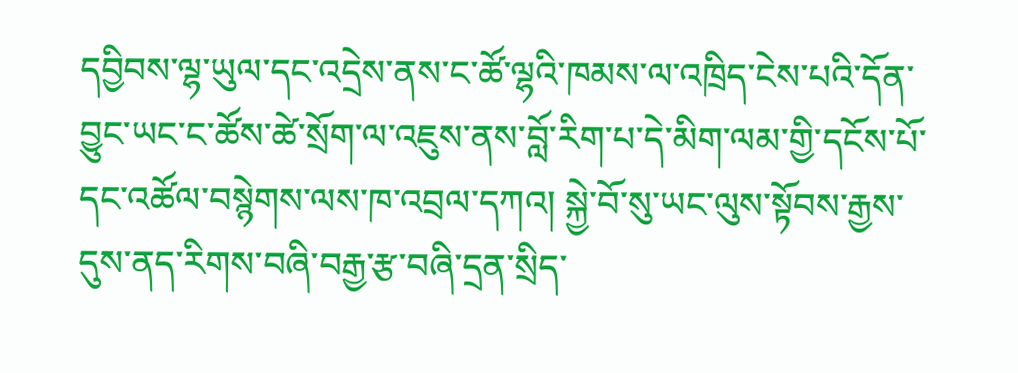དབྱིབས་ལྷ་ཡུལ་དང་འདྲེས་ནས་ང་ཚོ་ལྷའི་ཁམས་ལ་འཁྲིད་ངེས་པའི་དོན་བྱུང་ཡང་ང་ཚོས་ཚེ་སྲོག་ལ་འཇུས་ནས་བློ་རིག་པ་དེ་མིག་ལམ་གྱི་དངོས་པོ་དང་འཚོལ་བསྙེགས་ལས་ཁ་འབྲལ་དཀའ། སྐྱེ་བོ་སུ་ཡང་ལུས་སྟོབས་རྒྱས་དུས་ནད་རིགས་བཞི་བརྒྱ་རྩ་བཞི་དྲན་སྲིད་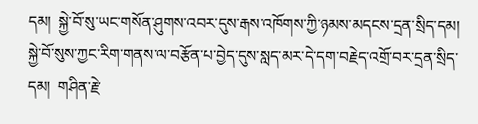དམ།  སྐྱེ་བོ་སུ་ཡང་གསོན་ཤུགས་འབར་དུས་རྒས་འཁོགས་ཀྱི་ཉམས་མདངས་དྲན་སྲིད་དམ།  སྐྱེ་བོ་སུས་ཀྱང་རིག་གནས་ལ་བརྩོན་པ་བྱེད་དུས་སླད་མར་དེ་དག་བརྗེད་འགྲོ་བར་དྲན་སྲིད་དམ།  གཤིན་རྗེ་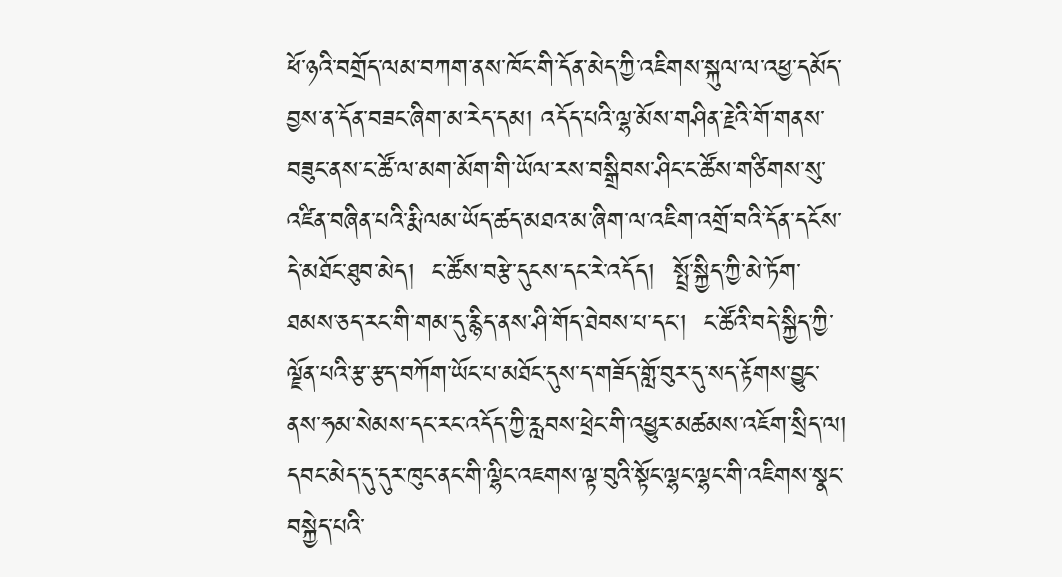ཕོ་ཉའི་བགྲོད་ལམ་བཀག་ནས་ཁོང་གི་དོན་མེད་ཀྱི་འཇིགས་སྐུལ་ལ་འཕྱ་དམོད་བྱས་ན་དོན་བཟང་ཞིག་མ་རེད་དམ། འདོད་པའི་ལྷ་མོས་གཤིན་རྗེའི་གོ་གནས་བཟུང་ནས་ང་ཚོ་ལ་མག་མོག་གི་ཡོལ་རས་བསྒྲིབས་ཤིང་ང་ཚོས་གཙིགས་སུ་འཛིན་བཞིན་པའི་རྨི་ལམ་ཡོད་ཚད་མཐའ་མ་ཞིག་ལ་འཇིག་འགྲོ་བའི་དོན་དངོས་དེ་མཐོང་ཐུབ་མེད།  ང་ཚོས་བརྩེ་དུངས་དང་རེ་འདོད།  སྤྲོ་སྐྱིད་ཀྱི་མེ་ཏོག་ཐམས་ཅད་རང་གི་གམ་དུ་རྙིད་ནས་ཤི་གོད་ཐེབས་པ་དང་།  ང་ཚོའི་བདེ་སྐྱིད་ཀྱི་ལྗོན་པའི་རྩ་རྩད་བཀོག་ཡོང་པ་མཐོང་དུས་ད་གཟོད་གློ་བུར་དུ་སད་རྟོགས་བྱུང་ནས་ཧམ་སེམས་དང་རང་འདོད་ཀྱི་རླབས་ཕྲེང་གི་འཕྱུར་མཚམས་འཇོག་སྲིད་ལ།   དབང་མེད་དུ་དུར་ཁུང་ནང་གི་ལྷིང་འཇགས་ལྟ་བུའི་སྟོང་ལྷང་ལྷང་གི་འཇིགས་སྣང་བསྐྱེད་པའི་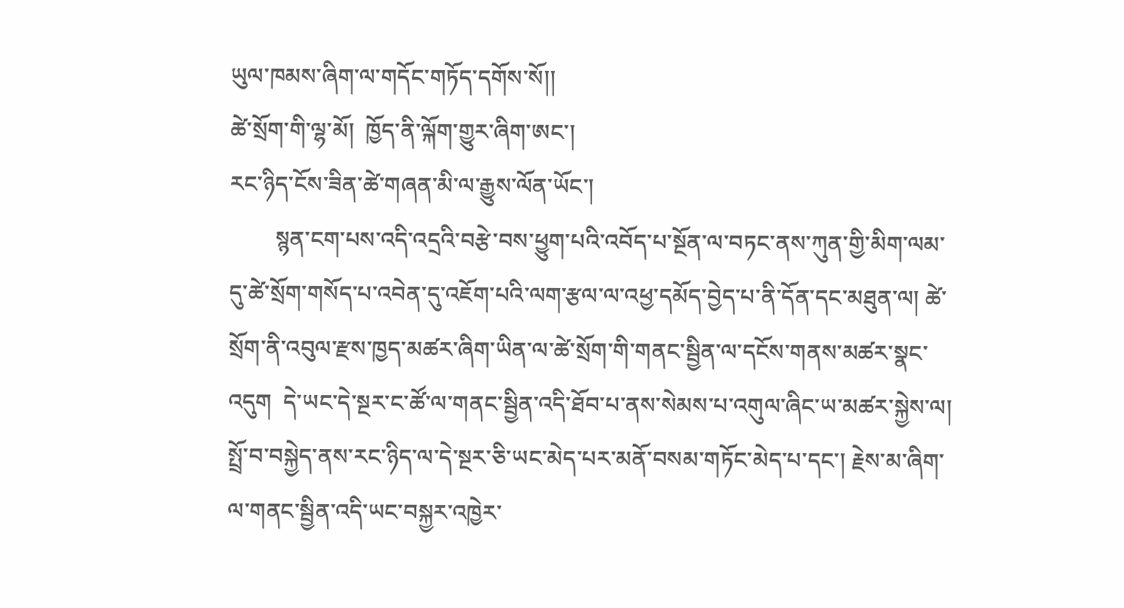ཡུལ་ཁམས་ཞིག་ལ་གདོང་གཏོད་དགོས་སོ།།
ཚེ་སྲོག་གི་ལྷ་མོ།  ཁྱོད་ནི་ལྐོག་གྱུར་ཞིག་ཨང་།
རང་ཉིད་ངོས་ཟིན་ཚེ་གཞན་མི་ལ་རྒྱུས་ལོན་ཡོང་།
        སྙན་ངག་པས་འདི་འདྲའི་བརྩེ་བས་ཕྱུག་པའི་འབོད་པ་སྔོན་ལ་བཏང་ནས་ཀུན་གྱི་མིག་ལམ་དུ་ཚེ་སྲོག་གསོད་པ་འབེན་དུ་འཇོག་པའི་ལག་རྩལ་ལ་འཕྱ་དམོད་བྱེད་པ་ནི་དོན་དང་མཐུན་ལ། ཚེ་སྲོག་ནི་འབུལ་རྫས་ཁྱད་མཚར་ཞིག་ཡིན་ལ་ཚེ་སྲོག་གི་གནང་སྦྱིན་ལ་དངོས་གནས་མཚར་སྣང་འདུག  དེ་ཡང་དེ་སྔར་ང་ཚོ་ལ་གནང་སྦྱིན་འདི་ཐོབ་པ་ནས་སེམས་པ་འགུལ་ཞིང་ཡ་མཚར་སྐྱེས་ལ། སྤྲོ་བ་བསྐྱེད་ནས་རང་ཉིད་ལ་དེ་སྔར་ཅི་ཡང་མེད་པར་མནོ་བསམ་གཏོང་མེད་པ་དང་། རྗེས་མ་ཞིག་ལ་གནང་སྦྱིན་འདི་ཡང་བསྐྱར་འཁྱེར་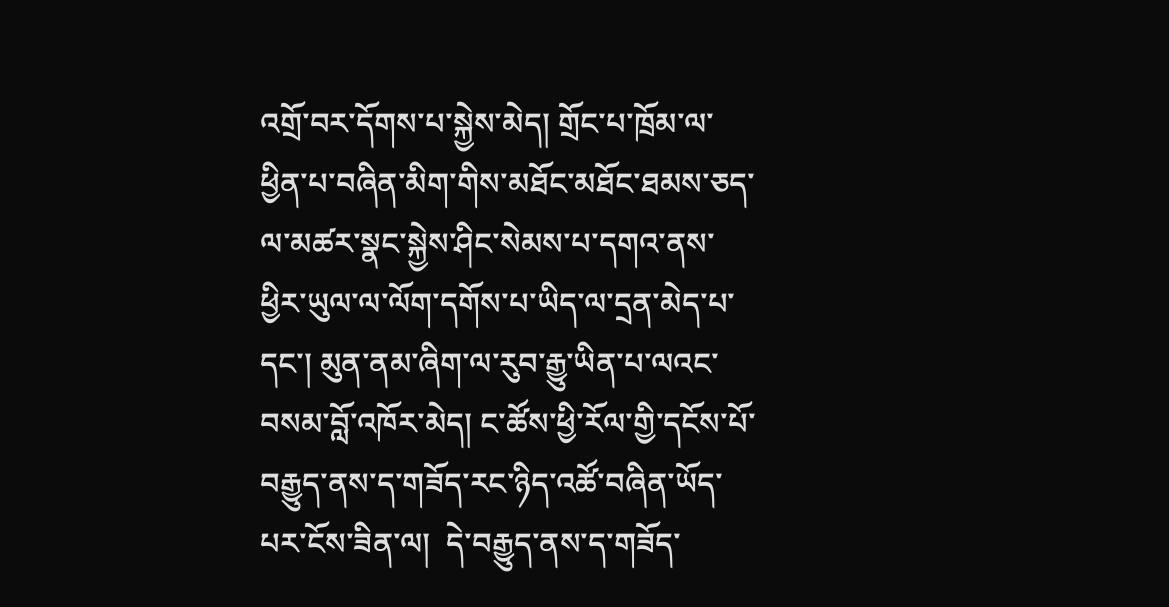འགྲོ་བར་དོགས་པ་སྐྱེས་མེད། གྲོང་པ་ཁྲོམ་ལ་ཕྱིན་པ་བཞིན་མིག་གིས་མཐོང་མཐོང་ཐམས་ཅད་ལ་མཚར་སྣང་སྐྱེས་ཤིང་སེམས་པ་དགའ་ནས་ཕྱིར་ཡུལ་ལ་ལོག་དགོས་པ་ཡིད་ལ་དྲན་མེད་པ་དང་། མུན་ནམ་ཞིག་ལ་རུབ་རྒྱུ་ཡིན་པ་ལའང་བསམ་བློ་འཁོར་མེད། ང་ཚོས་ཕྱི་རོལ་གྱི་དངོས་པོ་བརྒྱུད་ནས་ད་གཟོད་རང་ཉིད་འཚོ་བཞིན་ཡོད་པར་ངོས་ཟིན་ལ།  དེ་བརྒྱུད་ནས་ད་གཟོད་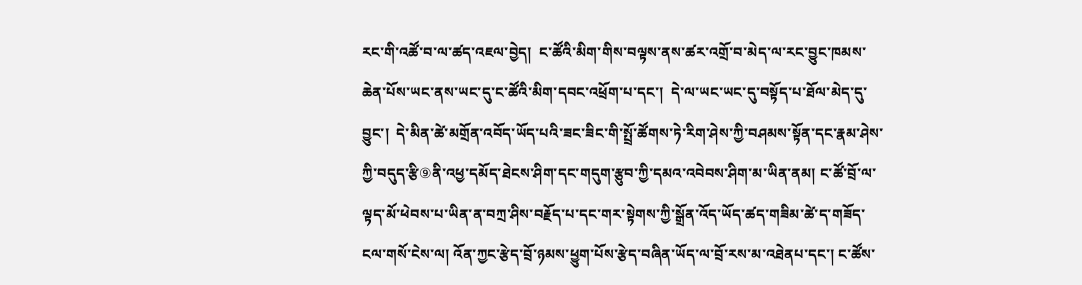རང་གི་འཚོ་བ་ལ་ཚད་འཇལ་བྱེད།  ང་ཚོའི་མིག་གིས་བལྟས་ནས་ཚར་འགྲོ་བ་མེད་ལ་རང་བྱུང་ཁམས་ཆེན་པོས་ཡང་ནས་ཡང་དུ་ང་ཚོའི་མིག་དབང་འཕྲོག་པ་དང་།  དེ་ལ་ཡང་ཡང་དུ་བསྟོད་པ་ཐོལ་མེད་དུ་བྱུང་།  དེ་མིན་ཚེ་མགྲོན་འབོད་ཡོད་པའི་ཟང་ཟིང་གི་སྤྲོ་ཚོགས་ཏེ་རིག་ཤེས་ཀྱི་བཤམས་སྟོན་དང་རྣམ་ཤེས་ཀྱི་བདུད་རྩི⑨ནི་འཕྱ་དམོད་ཐེངས་ཤིག་དང་གདུག་རྩུབ་ཀྱི་དམའ་འབེབས་ཤིག་མ་ཡིན་ནམ། ང་ཚོ་བྲོ་ལ་ལྟད་མོ་ཕེབས་པ་ཡིན་ན་བཀྲ་ཤིས་བརྗོད་པ་དང་གར་སྟེགས་ཀྱི་སྒྲོན་འོད་ཡོད་ཚད་གཟིམ་ཚེ་ད་གཟོད་ངལ་གསོ་ངེས་ལ། འོན་ཀྱང་རྩེད་བྲོ་ཉམས་ཕྱུག་པོས་རྩེད་བཞིན་ཡོད་ལ་བྲོ་རས་མ་འཐེནཔ་དང་། ང་ཚོས་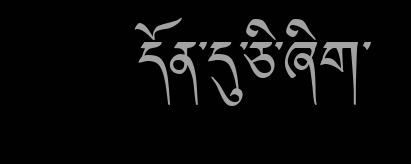དོན་དུ་ཅི་ཞིག་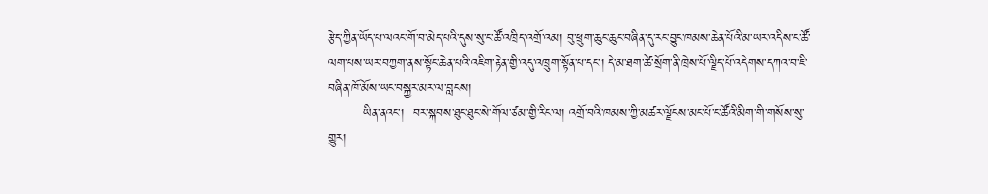རྩེད་ཀྱིན་ཡོད་པ་ལའང་གོ་བ་མེད་པའི་དུས་སུ་ང་ཚོ་འཁྲིད་འགྲོ་འམ། བུ་ཕྲུག་ཆུང་ཆུང་བཞིན་དུ་རང་བྱུང་ཁམས་ཆེན་པོའི་མ་ཡར་འདིས་ང་ཚོ་ལག་པས་ཡར་བཀྱག་ནས་སྟོང་ཆེན་པའི་འཇིག་རྟེན་གྱི་འདུ་འཁྲུག་སྟོན་པ་དང་། དེ་མ་ཐག་ཚེ་སྲོག་ནི་ཁྲེས་པོ་ལྗིད་པོ་འདེགས་དཀའ་བ་ཇི་བཞིན་ཁོ་མོས་ཡང་བསྐྱར་མར་ལ་བླངས།
        ཡིན་ནའང་།  བར་སྐབས་ཐུང་ཐུང་སེ་གོལ་ཙམ་གྱི་རིང་ལ། འགྲོ་བའི་ཁམས་ཀྱི་མཚར་ལྗོངས་མང་པོ་ང་ཚོའི་མིག་གི་གསོས་སུ་གྱུར།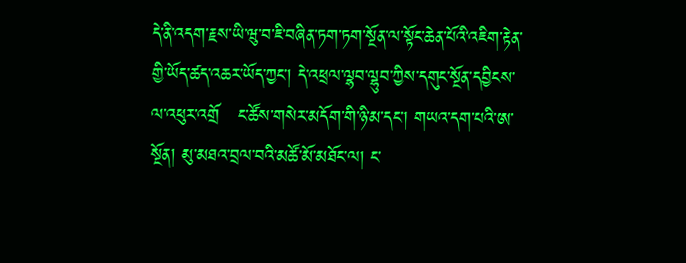དེ་ནི་འདག་རྗས་ཡི་ཝུ་བ་ཇི་བཞིན་ཏག་ཏག་སྔོན་ལ་སྟོང་ཆེན་པོའི་འཇིག་རྟེན་གྱི་ཡོད་ཚད་འཆར་ཡོད་ཀྱང་། དེ་འཕྲལ་ལྷབ་ལྷུབ་ཀྱིས་དགུང་སྔོན་དབྱིངས་ལ་འཕུར་འགྲོ   ང་ཚོས་གསེར་མདོག་གི་ཉི་མ་དང་། གཡའ་དག་པའི་ཨ་སྔོན། མུ་མཐའ་བྲལ་བའི་མཚོ་མོ་མཐོང་ལ། ང་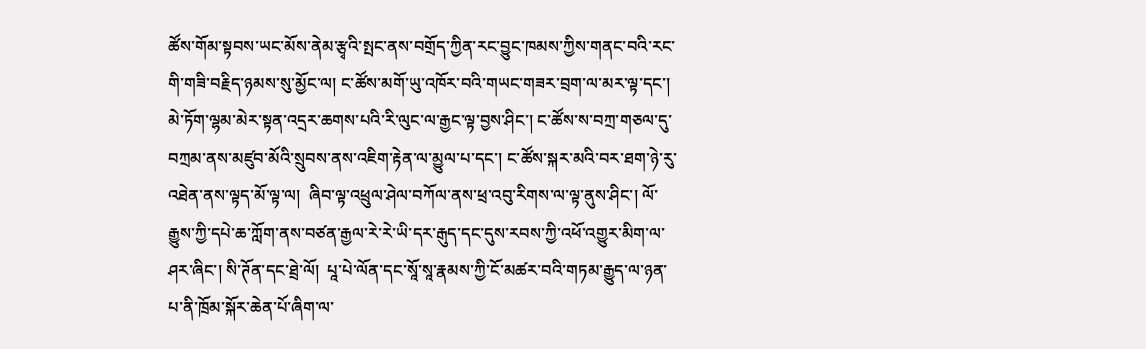ཚོས་གོམ་སྟབས་ཡང་མོས་ནེམ་རྩྭའི་སྤང་ནས་བགྲོད་ཀྱིན་རང་བྱུང་ཁམས་ཀྱིས་གནང་བའི་རང་གི་གཟི་བརྗིད་ཉམས་སུ་མྱོང་ལ། ང་ཚོས་མགོ་ཡུ་འཁོར་བའི་གཡང་གཟར་བྲག་ལ་མར་ལྟ་དང་། མེ་ཏོག་ལྷམ་མེར་སྟན་འདྲར་ཆགས་པའི་རི་ལུང་ལ་རྒྱང་ལྟ་བྱས་ཤིང་། ང་ཚོས་ས་བཀྲ་གཅལ་དུ་བཀྲམ་ནས་མཛུབ་མོའི་སྲུབས་ནས་འཇིག་རྟེན་ལ་མྱུལ་པ་དང་། ང་ཚོས་སྐར་མའི་བར་ཐག་ཉེ་རུ་འཐེན་ནས་ལྟད་མོ་ལྟ་ལ།  ཞིབ་ལྟ་འཕྲུལ་ཤེལ་བཀོལ་ནས་ཕྲ་འབུ་རིགས་ལ་ལྟ་ནུས་ཤིང་། ལོ་རྒྱུས་ཀྱི་དཔེ་ཆ་ཀློག་ནས་བཙན་རྒྱལ་རེ་རེ་ཡི་དར་རྒུད་དང་དུས་རབས་ཀྱི་འཕོ་འགྱུར་མིག་ལ་ཤར་ཞིང་། སི་ཊོན་དང་ཐྲེ་ལོ།  པཱ་པེ་ལོན་དང་སཱོ་སཱ་རྣམས་ཀྱི་ངོ་མཚར་བའི་གཏམ་རྒྱུད་ལ་ཉན་པ་ནི་ཁྲོམ་སྐོར་ཆེན་པོ་ཞིག་ལ་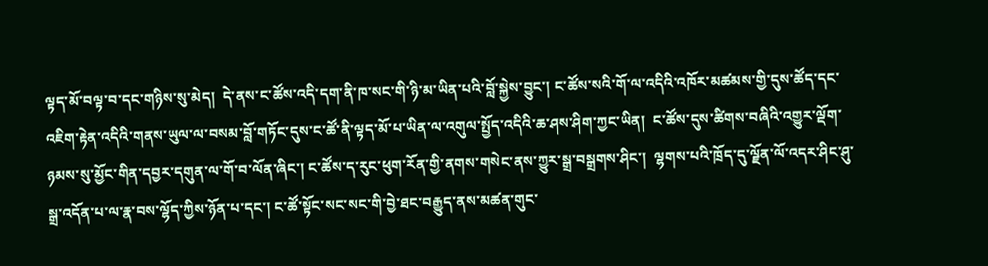ལྟད་མོ་བལྟ་བ་དང་གཉིས་སུ་མེད།  དེ་ནས་ང་ཚོས་འདི་དག་ནི་ཁ་སང་གི་ཉི་མ་ཡིན་པའི་བློ་སྐྱེས་བྱུང་། ང་ཚོས་སའི་གོ་ལ་འདིའི་འཁོར་མཚམས་གྱི་དུས་ཚོད་དང་འཇིག་རྟེན་འདིའི་གནས་ཡུལ་ལ་བསམ་བློ་གཏོང་དུས་ང་ཚོ་ནི་ལྟད་མོ་པ་ཡིན་ལ་འགུལ་སྤྱོད་འདིའི་ཆ་ཤས་ཤིག་ཀྱང་ཡིན།  ང་ཚོས་དུས་ཚིགས་བཞིའི་འགྱུར་ལྡོག་ཉམས་སུ་མྱོང་གིན་དབྱར་དགུན་ལ་གོ་བ་ལོན་ཞིང་། ང་ཚོས་ད་རུང་ཕུག་རོན་གྱི་ནགས་གསེང་ནས་ཀྱུར་སྒྲ་བསྒྲགས་ཤིང་།  ལྷགས་པའི་ཁྲོད་དུ་ལྗོན་ལོ་འདར་ཤིང་ཤུ་སྒྲ་འདོན་པ་ལ་རྣ་བས་ལྷོད་ཀྱིས་ཉོན་པ་དང་། ང་ཚོ་སྟོང་སང་སང་གི་བྱེ་ཐང་བརྒྱུད་ནས་མཚན་གུང་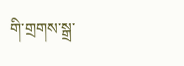གི་གྲགས་སྒྲ་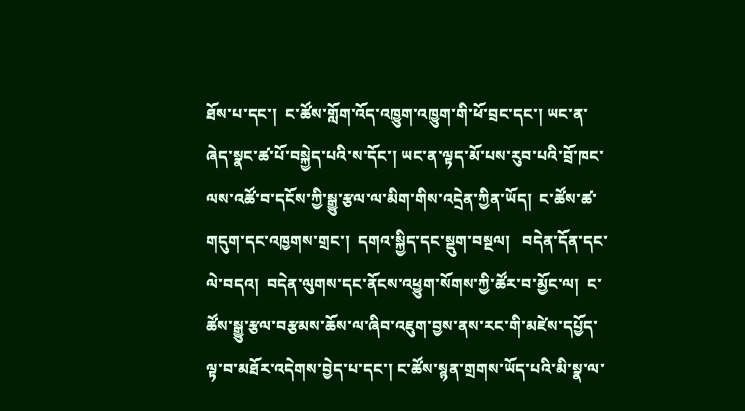ཐོས་པ་དང་།  ང་ཚོས་གློག་འོད་འཁྱུག་འཁྱུག་གི་ཕོ་བྲང་དང་། ཡང་ན་ཞེད་སྣང་ཚ་པོ་བསྐྱེད་པའི་ས་དོང་། ཡང་ན་ལྟད་མོ་པས་རུབ་པའི་བྲོ་ཁང་ལས་འཚོ་བ་དངོས་ཀྱི་སྒྱུ་རྩལ་ལ་མིག་གིས་འདྲེན་ཀྱིན་ཡོད།  ང་ཚོས་ཚ་གདུག་དང་འཁྱགས་གྲང་།  དགའ་སྐྱིད་དང་སྡུག་བསྔལ།   བདེན་དོན་དང་ལེ་བདའ།  བདེན་ལུགས་དང་ནོངས་འཕྱུག་སོགས་ཀྱི་ཚོར་བ་མྱོང་ལ།  ང་ཚོས་སྒྱུ་རྩལ་བརྩམས་ཆོས་ལ་ཞིབ་འཇུག་བྱས་ནས་རང་གི་མཛེས་དཔྱོད་ལྟ་བ་མཐོར་འདེགས་བྱེད་པ་དང་། ང་ཚོས་སྙན་གྲགས་ཡོད་པའི་མི་སྣ་ལ་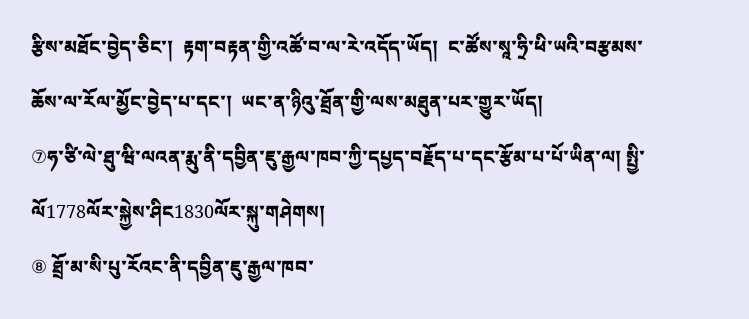རྩིས་མཐོང་བྱེད་ཅིང་།  རྟག་བརྟན་གྱི་འཚོ་བ་ལ་རེ་འདོད་ཡོད།  ང་ཚོས་སཱ་ཧྲི་ཕི་ཡའི་བརྩམས་ཆོས་ལ་རོལ་མྱོང་བྱེད་པ་དང་།  ཡང་ན་ཉིའུ་ཐྲོན་གྱི་ལས་མཐུན་པར་གྱུར་ཡོད།
⑦ཧ་ཙི་ལེ་ཐུ་ཝི་ལའན་རྨུ་ནི་དབྱིན་ཇུ་རྒྱལ་ཁབ་ཀྱི་དཔྱད་བརྗོད་པ་དང་རྩོམ་པ་པོ་ཡིན་ལ། སྤྱི་ལོ1778ལོར་སྐྱེས་ཤིང1830ལོར་སྐུ་གཤེགས།
⑧ ཐྲོ་མ་སི་པུ་རོའང་ནི་དབྱིན་ཇུ་རྒྱལ་ཁབ་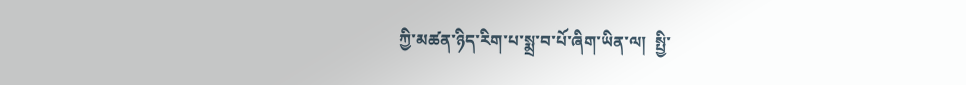ཀྱི་མཚན་ཉིད་རིག་པ་སྨྲ་བ་པོ་ཞིག་ཡིན་ལ།  སྤྱི་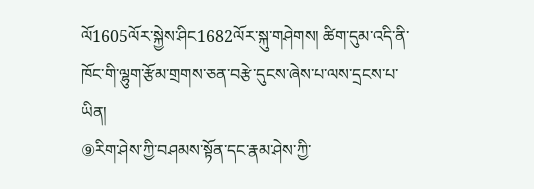ལོ1605ལོར་སྐྱེས་ཤིང1682ལོར་སྐུ་གཤེགས། ཚིག་དུམ་འདི་ནི་ཁོང་གི་ལྷུག་རྩོམ་གྲགས་ཅན་བརྩེ་དུངས་ཞེས་པ་ལས་དྲངས་པ་ཡིན།
⑨རིག་ཤེས་ཀྱི་བཤམས་སྟོན་དང་རྣམ་ཤེས་ཀྱི་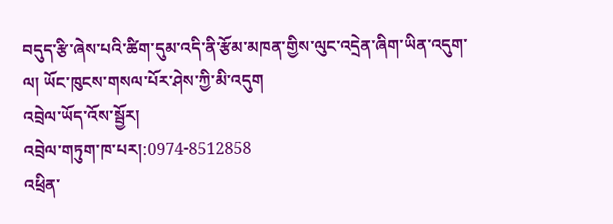བདུད་རྩི་ཞེས་པའི་ཚིག་དུམ་འདི་ནི་རྩོམ་མཁན་གྱིས་ལུང་འདྲེན་ཞིག་ཡིན་འདུག་ལ། ཡོང་ཁུངས་གསལ་པོར་ཤེས་ཀྱི་མི་འདུག
འབྲེལ་ཡོད་འོས་སྦྱོར།
འབྲེལ་གཏུག་ཁ་པར།:0974-8512858
འཕྲིན་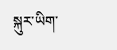སྐུར་ཡིག་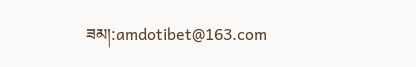ཟམ།:amdotibet@163.com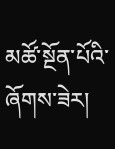མཚོ་སྔོན་པོའི་ཞོགས་ཟེར།